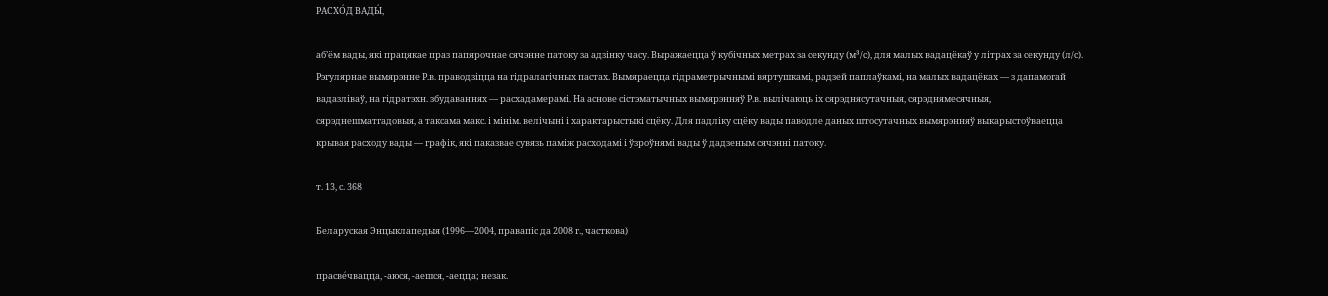РАСХО́Д ВАДЫ́,

аб’ём вады, які працякае праз папярочнае сячэнне патоку за адзінку часу. Выражаецца ў кубічных метрах за секунду (м³/с), для малых вадацёкаў у літрах за секунду (л/с). Рэгулярнае вымярэнне Р.в. праводзіцца на гідралагічных пастах. Вымяраецца гідраметрычнымі вяртушкамі, радзей паплаўкамі, на малых вадацёках — з дапамогай вадазліваў, на гідратэхн. збудаваннях — расхадамерамі. На аснове сістэматычных вымярэнняў Р.в. вылічаюць іх сярэднясутачныя, сярэднямесячныя, сярэднешматгадовыя, а таксама макс. і мінім. велічыні і характарыстыкі сцёку. Для падліку сцёку вады паводле даных штосутачных вымярэнняў выкарыстоўваецца крывая расходу вады — графік, які паказвае сувязь паміж расходамі і ўзроўнямі вады ў дадзеным сячэнні патоку.

т. 13, с. 368

Беларуская Энцыклапедыя (1996—2004, правапіс да 2008 г., часткова)

прасве́чвацца, ‑аюся, ‑аешся, ‑аецца; незак.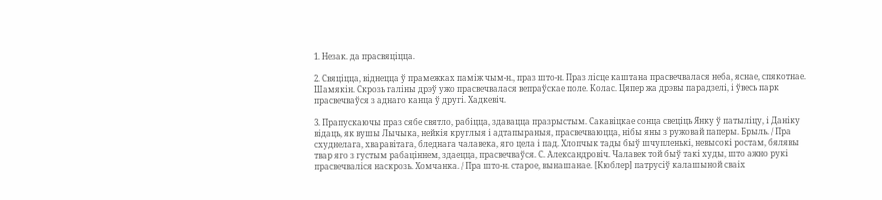1. Незак. да прасвяціцца.

2. Свяціцца, віднецца ў прамежках паміж чым‑н., праз што‑н. Праз лісце каштана прасвечвалася неба, яснае, спякотнае. Шамякін. Скрозь галіны дрэў ужо прасвечвалася вепраўскае поле. Колас. Цяпер жа дрэвы парадзелі, і ўвесь парк прасвечваўся з аднаго канца ў другі. Хадкевіч.

3. Прапускаючы праз сябе святло, рабіцца, здавацца празрыстым. Сакавіцкае сонца свеціць Янку ў патыліцу, і Даніку відаць, як вушы Лычыка, нейкія круглыя і адтапыраныя, прасвечваюцца, нібы яны з ружовай паперы. Брыль. / Пра схуднелага, хваравітага, бледнага чалавека, яго цела і пад. Хлопчык тады быў шчупленькі, невысокі ростам, бялявы твар яго з густым рабаціннем, здаецца, прасвечваўся. С. Александровіч. Чалавек той быў такі худы, што ажно рукі прасвечваліся наскрозь. Хомчанка. / Пра што‑н. старое, вынашанае. [Кюблер] патрусіў калашыной сваіх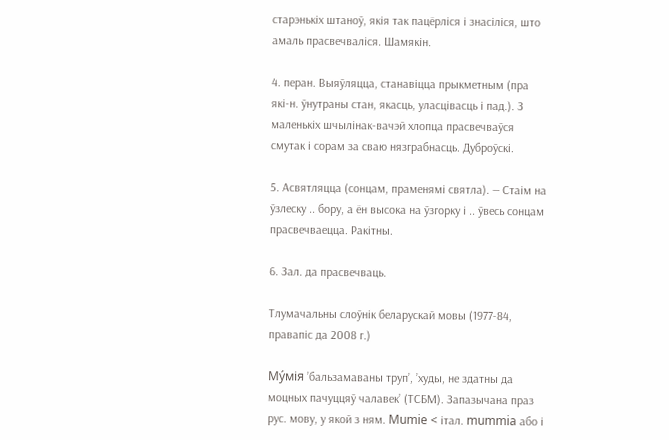старэнькіх штаноў, якія так пацёрліся і знасіліся, што амаль прасвечваліся. Шамякін.

4. перан. Выяўляцца, станавіцца прыкметным (пра які‑н. ўнутраны стан, якасць, уласцівасць і пад.). З маленькіх шчылінак-вачэй хлопца прасвечваўся смутак і сорам за сваю нязграбнасць. Дуброўскі.

5. Асвятляцца (сонцам, праменямі святла). — Стаім на ўзлеску .. бору, а ён высока на ўзгорку і .. ўвесь сонцам прасвечваецца. Ракітны.

6. Зал. да прасвечваць.

Тлумачальны слоўнік беларускай мовы (1977-84, правапіс да 2008 г.)

Му́мія ’бальзамаваны труп’, ’худы, не здатны да моцных пачуццяў чалавек’ (ТСБМ). Запазычана праз рус. мову, у якой з ням. Mumie < італ. mummia або і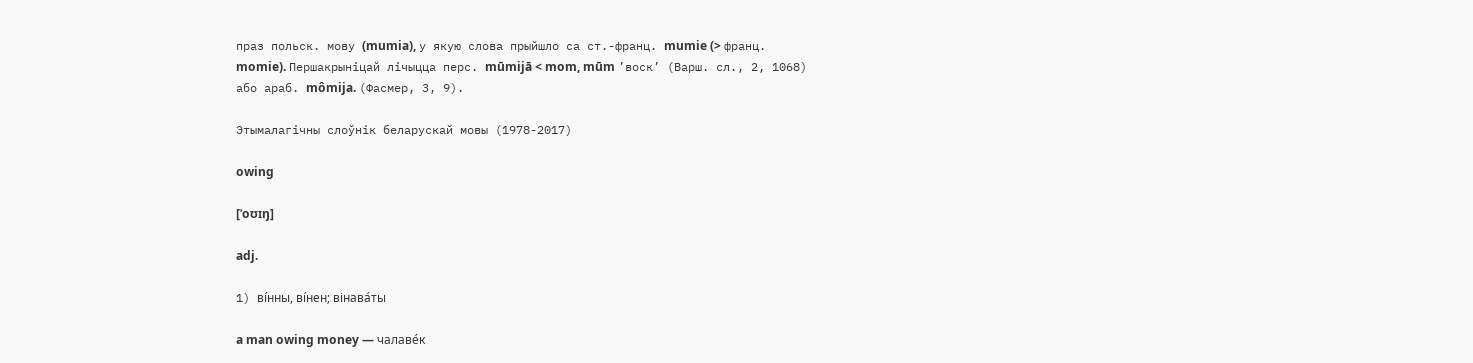праз польск. мову (mumia), у якую слова прыйшло са ст.-франц. mumie (> франц. momie). Першакрыніцай лічыцца перс. mūmijā < mom, mūm ’воск’ (Варш. сл., 2, 1068) або араб. mômija. (Фасмер, 3, 9).

Этымалагічны слоўнік беларускай мовы (1978-2017)

owing

[ˈoʊɪŋ]

adj.

1) ві́нны, ві́нен; вінава́ты

a man owing money — чалаве́к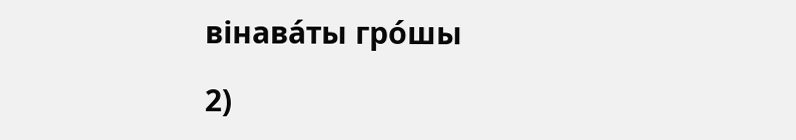вінава́ты гро́шы

2)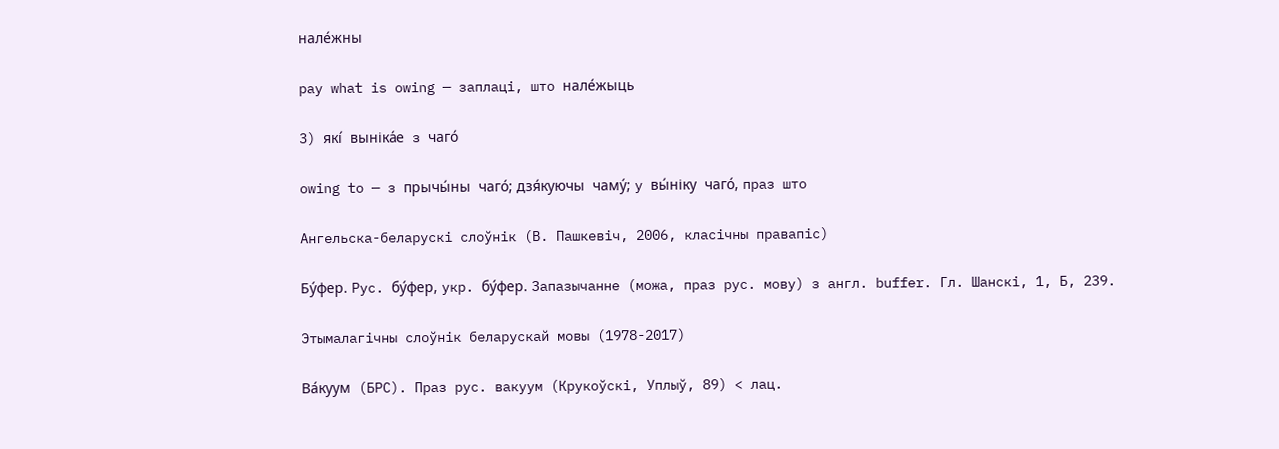нале́жны

pay what is owing — заплаці, што нале́жыць

3) які́ выніка́е з чаго́

owing to — з прычы́ны чаго́; дзя́куючы чаму́; у вы́ніку чаго́, праз што

Ангельска-беларускі слоўнік (В. Пашкевіч, 2006, класічны правапіс)

Бу́фер. Рус. бу́фер, укр. бу́фер. Запазычанне (можа, праз рус. мову) з англ. buffer. Гл. Шанскі, 1, Б, 239.

Этымалагічны слоўнік беларускай мовы (1978-2017)

Ва́куум (БРС). Праз рус. вакуум (Крукоўскі, Уплыў, 89) < лац.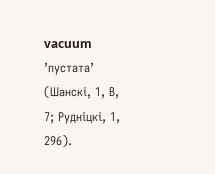vacuum ’пустата’ (Шанскі, 1, В, 7; Рудніцкі, 1, 296).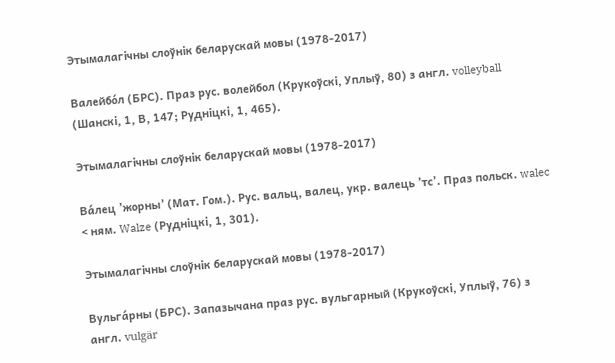Этымалагічны слоўнік беларускай мовы (1978-2017)

Валейбо́л (БРС). Праз рус. волейбол (Крукоўскі, Уплыў, 80) з англ. volleyball (Шанскі, 1, В, 147; Рудніцкі, 1, 465).

Этымалагічны слоўнік беларускай мовы (1978-2017)

Ва́лец ’жорны’ (Мат. Гом.). Рус. вальц, валец, укр. валець ’тс’. Праз польск. walec < ням. Walze (Рудніцкі, 1, 301).

Этымалагічны слоўнік беларускай мовы (1978-2017)

Вульга́рны (БРС). Запазычана праз рус. вульгарный (Крукоўскі, Уплыў, 76) з англ. vulgär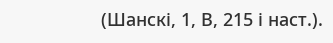(Шанскі, 1, В, 215 і наст.).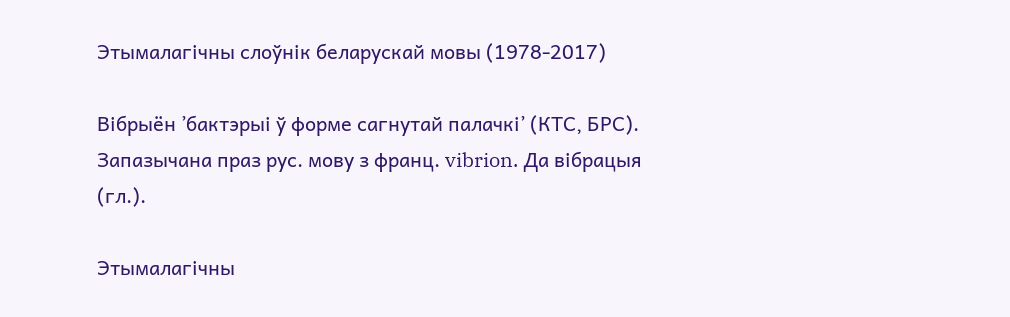Этымалагічны слоўнік беларускай мовы (1978-2017)

Вібрыён ’бактэрыі ў форме сагнутай палачкі’ (КТС, БРС). Запазычана праз рус. мову з франц. vibrion. Да вібрацыя (гл.).

Этымалагічны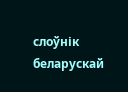слоўнік беларускай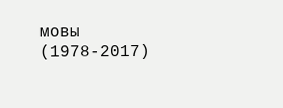мовы (1978-2017)